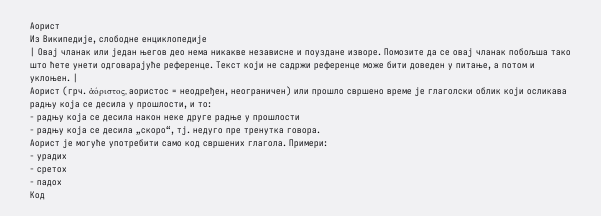Аорист
Из Википедије, слободне енциклопедије
| Овај чланак или један његов део нема никакве независне и поуздане изворе. Помозите да се овај чланак побољша тако што ћете унети одговарајуће референце. Текст који не садржи референце може бити доведен у питање, а потом и уклоњен. |
Аорист (грч. ἀόριστος, аористос = неодређен, неограничен) или прошло свршено време је глаголски облик који осликава радњу која се десила у прошлости, и то:
- радњу која се десила након неке друге радње у прошлости
- радњу која се десила „скоро“, тј. недуго пре тренутка говора.
Аорист је могуће употребити само код свршених глагола. Примери:
- урадих
- сретох
- падох
Код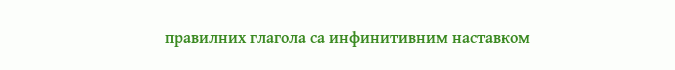правилних глагола са инфинитивним наставком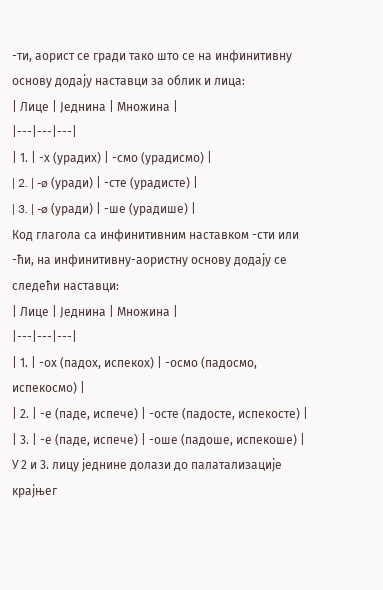-ти, аорист се гради тако што се на инфинитивну основу додају наставци за облик и лица:
| Лице | Једнина | Множина |
|---|---|---|
| 1. | -х (урадих) | -смо (урадисмо) |
| 2. | -ø (уради) | -сте (урадисте) |
| 3. | -ø (уради) | -ше (урадише) |
Код глагола са инфинитивним наставком -сти или -ћи, на инфинитивну-аористну основу додају се следећи наставци:
| Лице | Једнина | Множина |
|---|---|---|
| 1. | -ох (падох, испекох) | -осмо (падосмо, испекосмо) |
| 2. | -е (паде, испече) | -осте (падосте, испекосте) |
| 3. | -е (паде, испече) | -оше (падоше, испекоше) |
У 2 и 3. лицу једнине долази до палатализације крајњег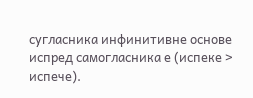сугласника инфинитивне основе испред самогласника е (испеке > испече).